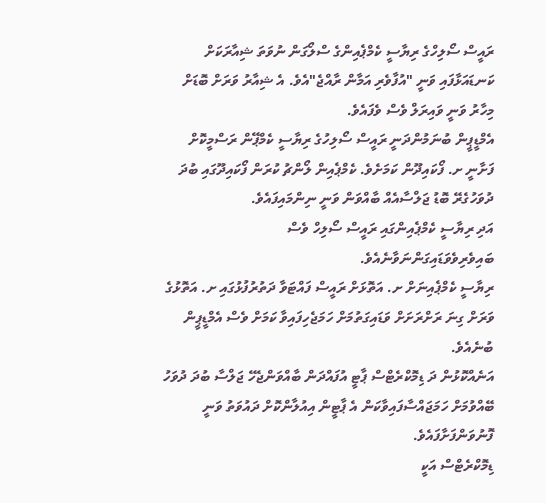ރައީސް ސޯލިހްގެ ރިޔާސީ ކެމްޕެއިންގެ ސްލޯގަން ނުވަތަ ޝިއާރަކަށް ކަނޑައަޅާފައި ވަނީ "އުފާވެރި އަމާން ރާއްޖެ"އެވެ. އެ ޝިއާރު ވަރަށް ބޮޑަށް މިހާރު ވަނީ ވައިރަލް ވެސް ވެފައެވެ.
އެމްޑީޕީން ބުނަމުންދަނީ ރައީސް ސޯލިހުގެ ރިޔާސީ ކެމްޕޭން ރަސްމީކޮށް ފަށާނީ ށ. ފޯކައިދޫން ކަމަށެވެ. ކެމްޕެއިން ލޯންޗު ކުރަން ފޯކައިދޫގައި ބުދަ ދުވަހުގެރޭ ބޮޑު ޖަލްސާއެއް ބާއްވަން ވަނީ ނިންމައިފައެވެ.
އަދި ރިޔާސީ ކެމްޕެއިންގައި ރައީސް ސޯލިހް ވެސް ބައިވެރިވެވަޑައިގަންނަވާނެއެވެ.
ރިޔާސީ ކެމްޕެއިނަށް ށ. އަތޮޅަށް ރައީސް ފައްޓަވާ ދަތުރުފުޅުގައި ށ. އަތޮޅުގެ ވަރަށް ގިނަ ރަށްރަށަށް ވަޑައިގަތުމަށް ހަމަޖެހިފައިވާ ކަމަށް ވެސް އެމްޑީޕީން ބުނެއެވެ.
އަނެއްކޮޅުން ދަ ޑިމޮކްރެޓްސް ޕާޓީ އުފައްދަން ބާއްވަންޖެހޭ ޖަލްސާ ބުދަ ދުވަހު ބޭއްވުމަށް ހަމަޖައްސާފައިވާކަން އެ ޕާޓީން އިއުލާންކޮށް ދައުވަތު ވަނީ ފޮނުވަންފަށާފައެވެ.
ޑިމޮކްރެޓްސް އަކީ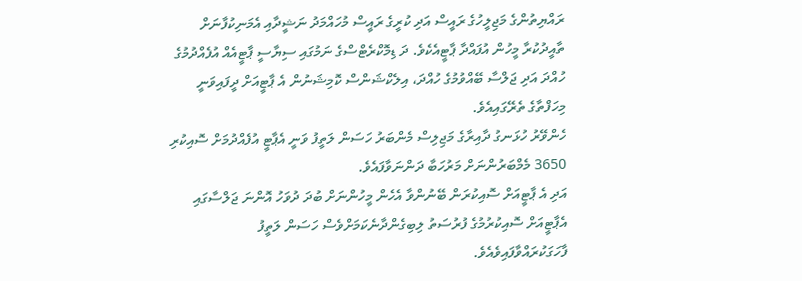ރައްޔިތުންގެ މަޖިލީހުގެ ރައީސް އަދި ކުރީގެ ރައީސް މުހައްމަދު ނަޝީދާއި އެމަނިކުފާނަށް ތާއީދުކުރާ މީހުން އުފައްދާ ޕާޓީއެކެވެ. ދަ ޑިމޮކްރެޓްސްގެ ނަމުގައި ސިޔާސީ ޕާޓީއެއް އުފެއްދުމުގެ ހުއްދަ އަދި ޖަލްސާ ބޭއްވުމުގެ ހުއްދަ، އިލެކްޝަންސް ކޮމިޝަނުން އެ ޕާޓީއަށް ދީފައިވަނީ މިހަފްތާގެ ތެރޭގައިއެވެ.
ހެންވޭރު ހުޅަނގު ދާއިރާގެ މަޖިލިސް މެންބަރު ހަސަން ލަތީފު ވަނީ އެޕާޓީ އުފެއްދުމަށް ސޮއިކުރި 3650 މެމްބަރުންނަށް މަރުހަބާ ދަންނަވާފައެވެ.
އަދި އެ ޕާޓީއަށް ސޮއިކުރަން ބޭނުންވާ އެހެން މީހުންނަށް ބުދަ ދުވަހު އޮންނަ ޖަލްސާގައި އެޕާޓީއަށް ސޮއިކުރުމުގެ ފުރުސަތު ލިބިގެންދާނެކަމަށްވެސް ހަސަން ލަތީފު ފާހަގަކުރައްވާފައިވެއެވެ.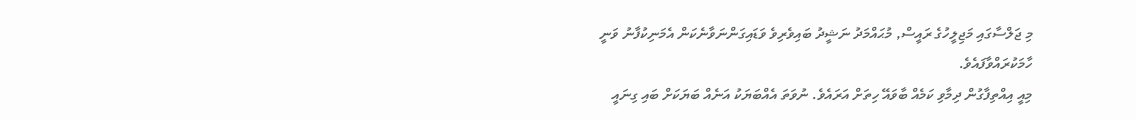މި ޖަލްސާގައި މަޖިލީހުގެ ރައީސް, މުޙައްމަދު ނަޝީދު ބައިވެރިވެ ވަޑައިގަންނަވާނެކަން އެމަނިކުފާނު ވަނީ ހާމަކުރައްވާފައެވެ.
މިއީ އިއްތިފާގުން ދިމާވި ކަމެއް ބާވައޭ ހިތަށް އަރައެވެ. ނުވަތަ އެއްބަޔަކު އަނެއް ބަޔަކަށް ބައި ގިނައީ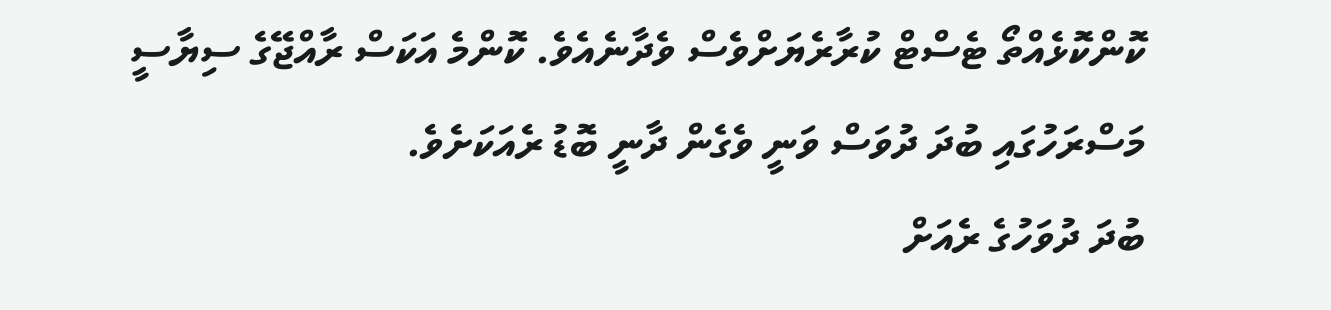ކޮންކޮޅެއްތޯ ޓެސްޓް ކުރާރެޔަށްވެސް ވެދާނެއެވެ. ކޮންމެ އަކަސް ރާއްޖޭގެ ސިޔާސީ މަސްރަހުގައި ބުދަ ދުވަސް ވަނީ ވެގެން ދާނީ ބޮޑު ރެއަކަށެވެ.
ބުދަ ދުވަހުގެ ރެއަށް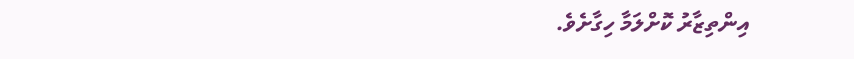އިންތިޒާރު ކޮށްލަމާ ހިގާށެވެ.